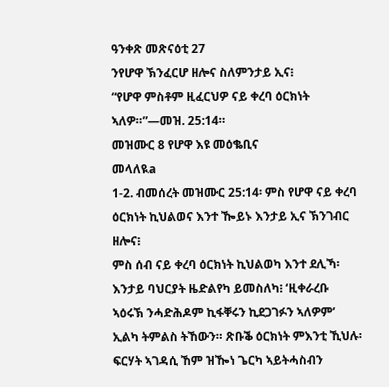ዓንቀጽ መጽናዕቲ 27
ንየሆዋ ኽንፈርሆ ዘሎና ስለምንታይ ኢና፧
“የሆዋ ምስቶም ዚፈርህዎ ናይ ቀረባ ዕርክነት ኣለዎ።”—መዝ. 25:14።
መዝሙር 8 የሆዋ እዩ መዕቈቢና
መላለዪa
1-2. ብመሰረት መዝሙር 25:14፡ ምስ የሆዋ ናይ ቀረባ ዕርክነት ኪህልወና እንተ ዀይኑ እንታይ ኢና ኽንገብር ዘሎና፧
ምስ ሰብ ናይ ቀረባ ዕርክነት ኪህልወካ እንተ ደሊኻ፡ እንታይ ባህርያት ዜድልየካ ይመስለካ፧ ‘ዚቀራረቡ ኣዕሩኽ ንሓድሕዶም ኪፋቐሩን ኪደጋገፉን ኣለዎም’ ኢልካ ትምልስ ትኸውን። ጽቡቕ ዕርክነት ምእንቲ ኺህሉ፡ ፍርሃት ኣገዳሲ ኸም ዝዀነ ጌርካ ኣይትሓስብን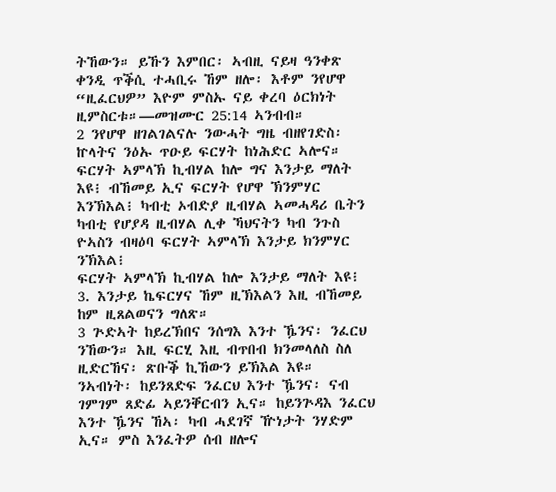ትኸውን። ይኹን እምበር፡ ኣብዚ ናይዛ ዓንቀጽ ቀንዲ ጥቕሲ ተሓቢሩ ኸም ዘሎ፡ እቶም ንየሆዋ “ዚፈርህዎ” እዮም ምስኡ ናይ ቀረባ ዕርክነት ዚምስርቱ።—መዝሙር 25:14 ኣንብብ።
2 ንየሆዋ ዘገልገልናሉ ንውሓት ግዜ ብዘየገድስ፡ ኵላትና ንዕኡ ጥዑይ ፍርሃት ከነሕድር ኣሎና። ፍርሃት ኣምላኽ ኪብሃል ከሎ ግና እንታይ ማለት እዩ፧ ብኸመይ ኢና ፍርሃት የሆዋ ኽንምሃር እንኽእል፧ ካብቲ ኦብድያ ዚብሃል ኣመሓዳሪ ቤትን ካብቲ የሆያዳ ዚብሃል ሊቀ ኻህናትን ካብ ንጉስ ዮኣስን ብዛዕባ ፍርሃት ኣምላኽ እንታይ ክንምሃር ንኽእል፧
ፍርሃት ኣምላኽ ኪብሃል ከሎ እንታይ ማለት እዩ፧
3. እንታይ ኬፍርሃና ኸም ዚኽእልን እዚ ብኸመይ ከም ዚጸልወናን ግለጽ።
3 ጕድኣት ከይረኽበና ንሰግእ እንተ ዄንና፡ ንፈርህ ንኸውን። እዚ ፍርሂ እዚ ብጥበብ ክንመላለስ ስለ ዚድርኸና፡ ጽቡቕ ኪኸውን ይኽእል እዩ። ንኣብነት፡ ከይንጸድፍ ንፈርህ እንተ ዄንና፡ ናብ ገምገም ጸድፊ ኣይንቐርብን ኢና። ከይንጕዳእ ንፈርህ እንተ ዄንና ኸኣ፡ ካብ ሓደገኛ ዅነታት ንሃድም ኢና። ምስ እንፈትዎ ሰብ ዘሎና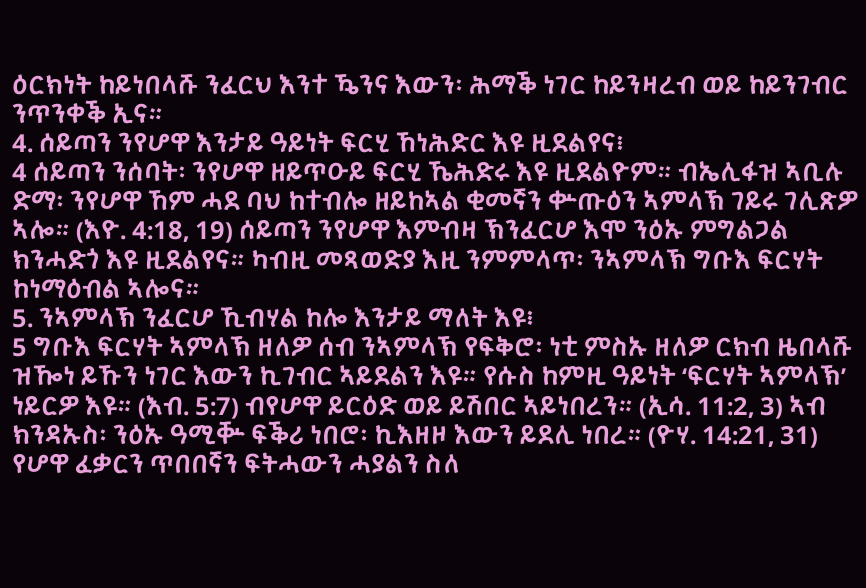ዕርክነት ከይነበላሹ ንፈርህ እንተ ዄንና እውን፡ ሕማቕ ነገር ከይንዛረብ ወይ ከይንገብር ንጥንቀቕ ኢና።
4. ሰይጣን ንየሆዋ እንታይ ዓይነት ፍርሂ ኸነሕድር እዩ ዚደልየና፧
4 ሰይጣን ንሰባት፡ ንየሆዋ ዘይጥዑይ ፍርሂ ኼሕድሩ እዩ ዚደልዮም። ብኤሊፋዝ ኣቢሉ ድማ፡ ንየሆዋ ኸም ሓደ ባህ ከተብሎ ዘይከኣል ቂመኛን ቍጡዕን ኣምላኽ ገይሩ ገሊጽዎ ኣሎ። (እዮ. 4:18, 19) ሰይጣን ንየሆዋ እምብዛ ኽንፈርሆ እሞ ንዕኡ ምግልጋል ክንሓድጎ እዩ ዚደልየና። ካብዚ መጻወድያ እዚ ንምምላጥ፡ ንኣምላኽ ግቡእ ፍርሃት ከነማዕብል ኣሎና።
5. ንኣምላኽ ንፈርሆ ኺብሃል ከሎ እንታይ ማለት እዩ፧
5 ግቡእ ፍርሃት ኣምላኽ ዘለዎ ሰብ ንኣምላኽ የፍቅሮ፡ ነቲ ምስኡ ዘለዎ ርክብ ዜበላሹ ዝዀነ ይኹን ነገር እውን ኪገብር ኣይደልን እዩ። የሱስ ከምዚ ዓይነት ‘ፍርሃት ኣምላኽ’ ነይርዎ እዩ። (እብ. 5:7) ብየሆዋ ይርዕድ ወይ ይሽበር ኣይነበረን። (ኢሳ. 11:2, 3) ኣብ ክንዳኡስ፡ ንዕኡ ዓሚቝ ፍቕሪ ነበሮ፡ ኪእዘዞ እውን ይደሊ ነበረ። (ዮሃ. 14:21, 31) የሆዋ ፈቃርን ጥበበኛን ፍትሓውን ሓያልን ስለ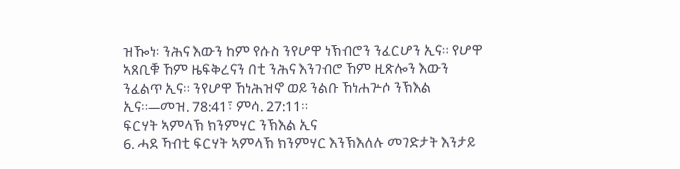ዝዀነ፡ ንሕና እውን ከም የሱስ ንየሆዋ ነኽብሮን ንፈርሆን ኢና። የሆዋ ኣጸቢቑ ኸም ዜፍቅረናን በቲ ንሕና እንገብሮ ኸም ዚጽሎን እውን ንፈልጥ ኢና። ንየሆዋ ኸነሕዝኖ ወይ ንልቡ ኸነሐጕሶ ንኽእል ኢና።—መዝ. 78:41፣ ምሳ. 27:11።
ፍርሃት ኣምላኽ ክንምሃር ንኽእል ኢና
6. ሓደ ኻብቲ ፍርሃት ኣምላኽ ክንምሃር እንኽእለሉ መገድታት እንታይ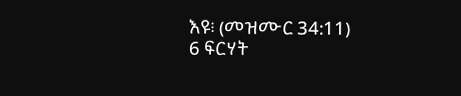እዩ፧ (መዝሙር 34:11)
6 ፍርሃት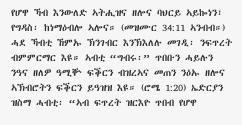የሆዋ ኻብ እንውለድ ኣትሒዝና ዘሎና ባህርይ ኣይኰነን፣ የግዳስ፡ ከነማዕብሎ ኣሎና። (መዝሙር 34:11 ኣንብብ።) ሓደ ኻብቲ ኸምኡ ኽንገብር እንኽእለሉ መገዲ፡ ንፍጥረት ብምምርማር እዩ። ኣብቲ “ግብሩ፡” ጥበቡን ሓይሉን ንዓና ዘለዎ ዓሚቝ ፍቕርን ብዝረኣና መጠን ንዕኡ ዘሎና ኣኽብሮትን ፍቕርን ይዓዝዝ እዩ። (ሮሜ 1:20) ኤድርያን ዝስማ ሓብቲ፡ “ኣብ ፍጥረት ዝርእዮ ጥበብ የሆዋ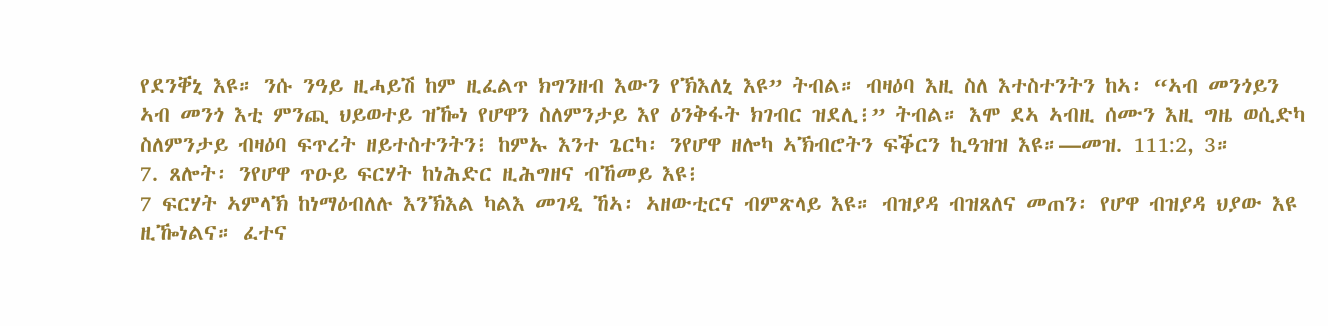የደንቐኒ እዩ። ንሱ ንዓይ ዚሓይሽ ከም ዚፈልጥ ክግንዘብ እውን የኽእለኒ እዩ” ትብል። ብዛዕባ እዚ ስለ እተስተንትን ከኣ፡ “ኣብ መንጎይን ኣብ መንጎ እቲ ምንጪ ህይወተይ ዝዀነ የሆዋን ስለምንታይ እየ ዕንቅፋት ክገብር ዝደሊ፧” ትብል። እሞ ደኣ ኣብዚ ሰሙን እዚ ግዜ ወሲድካ ስለምንታይ ብዛዕባ ፍጥረት ዘይተስተንትን፧ ከምኡ እንተ ጌርካ፡ ንየሆዋ ዘሎካ ኣኽብሮትን ፍቕርን ኪዓዝዝ እዩ።—መዝ. 111:2, 3።
7. ጸሎት፡ ንየሆዋ ጥዑይ ፍርሃት ከነሕድር ዚሕግዘና ብኸመይ እዩ፧
7 ፍርሃት ኣምላኽ ከነማዕብለሉ እንኽእል ካልእ መገዲ ኸኣ፡ ኣዘውቲርና ብምጽላይ እዩ። ብዝያዳ ብዝጸለና መጠን፡ የሆዋ ብዝያዳ ህያው እዩ ዚዀነልና። ፈተና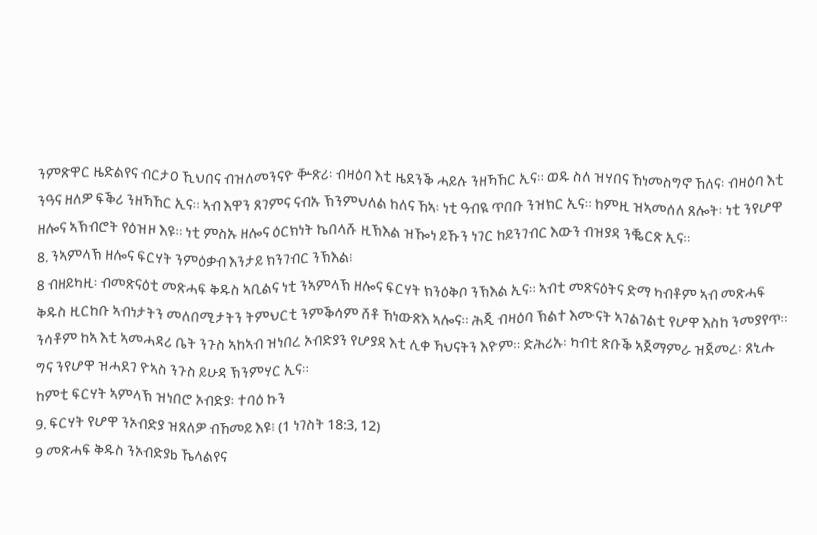ንምጽዋር ዜድልየና ብርታዐ ኺህበና ብዝለመንናዮ ቝጽሪ፡ ብዛዕባ እቲ ዜደንቕ ሓይሉ ንዘኻኸር ኢና። ወዱ ስለ ዝሃበና ኸነመስግኖ ኸለና፡ ብዛዕባ እቲ ንዓና ዘለዎ ፍቕሪ ንዘኻኸር ኢና። ኣብ እዋን ጸገምና ናብኡ ኽንምህለል ከለና ኸኣ፡ ነቲ ዓብዪ ጥበቡ ንዝክር ኢና። ከምዚ ዝኣመሰለ ጸሎት፡ ነቲ ንየሆዋ ዘሎና ኣኽብሮት የዕዝዞ እዩ። ነቲ ምስኡ ዘሎና ዕርክነት ኬበላሹ ዚኽእል ዝዀነ ይኹን ነገር ከይንገብር እውን ብዝያዳ ንቘርጽ ኢና።
8. ንኣምላኽ ዘሎና ፍርሃት ንምዕቃብ እንታይ ክንገብር ንኽእል፧
8 ብዘይካዚ፡ ብመጽናዕቲ መጽሓፍ ቅዱስ ኣቢልና ነቲ ንኣምላኽ ዘሎና ፍርሃት ክንዕቅቦ ንኽእል ኢና። ኣብቲ መጽናዕትና ድማ ካብቶም ኣብ መጽሓፍ ቅዱስ ዚርከቡ ኣብነታትን መለበሚታትን ትምህርቲ ንምቕሳም ሸቶ ኸነውጽእ ኣሎና። ሕጂ ብዛዕባ ኽልተ እሙናት ኣገልገልቲ የሆዋ እስከ ንመያየጥ። ንሳቶም ከኣ እቲ ኣመሓዳሪ ቤት ንጉስ ኣከኣብ ዝነበረ ኦብድያን የሆያዳ እቲ ሊቀ ኻህናትን እዮም። ድሕሪኡ፡ ካብቲ ጽቡቕ ኣጀማምራ ዝጀመረ፡ ጸኒሑ ግና ንየሆዋ ዝሓደገ ዮኣስ ንጉስ ይሁዳ ኽንምሃር ኢና።
ከምቲ ፍርሃት ኣምላኽ ዝነበሮ ኦብድያ፡ ተባዕ ኩን
9. ፍርሃት የሆዋ ንኦብድያ ዝጸለዎ ብኸመይ እዩ፧ (1 ነገስት 18:3, 12)
9 መጽሓፍ ቅዱስ ንኦብድያb ኼላልየና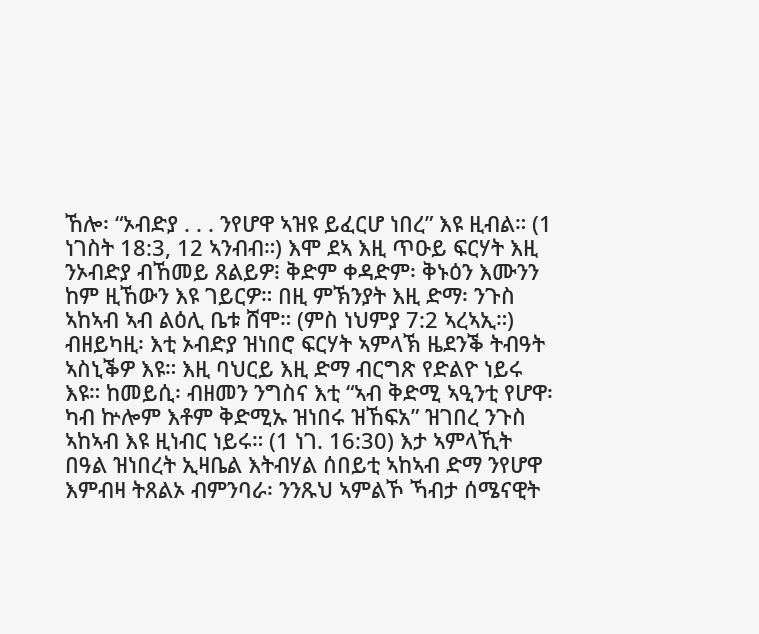ኸሎ፡ “ኦብድያ . . . ንየሆዋ ኣዝዩ ይፈርሆ ነበረ” እዩ ዚብል። (1 ነገስት 18:3, 12 ኣንብብ።) እሞ ደኣ እዚ ጥዑይ ፍርሃት እዚ ንኦብድያ ብኸመይ ጸልይዎ፧ ቅድም ቀዳድም፡ ቅኑዕን እሙንን ከም ዚኸውን እዩ ገይርዎ። በዚ ምኽንያት እዚ ድማ፡ ንጉስ ኣከኣብ ኣብ ልዕሊ ቤቱ ሸሞ። (ምስ ነህምያ 7:2 ኣረኣኢ።) ብዘይካዚ፡ እቲ ኦብድያ ዝነበሮ ፍርሃት ኣምላኽ ዜደንቕ ትብዓት ኣስኒቕዎ እዩ። እዚ ባህርይ እዚ ድማ ብርግጽ የድልዮ ነይሩ እዩ። ከመይሲ፡ ብዘመን ንግስና እቲ “ኣብ ቅድሚ ኣዒንቲ የሆዋ፡ ካብ ኵሎም እቶም ቅድሚኡ ዝነበሩ ዝኸፍአ” ዝገበረ ንጉስ ኣከኣብ እዩ ዚነብር ነይሩ። (1 ነገ. 16:30) እታ ኣምላኺት በዓል ዝነበረት ኢዛቤል እትብሃል ሰበይቲ ኣከኣብ ድማ ንየሆዋ እምብዛ ትጸልኦ ብምንባራ፡ ንንጹህ ኣምልኾ ኻብታ ሰሜናዊት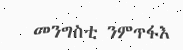መንግስቲ ንምጥፋእ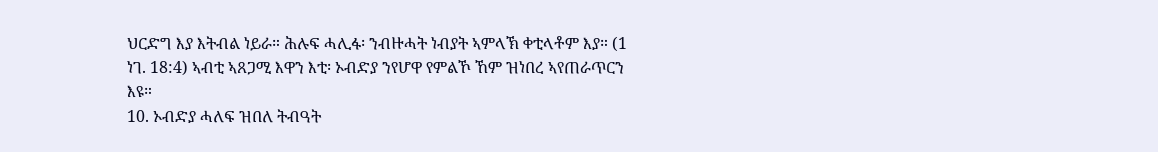ህርድግ እያ እትብል ነይራ። ሕሉፍ ሓሊፋ፡ ንብዙሓት ነብያት ኣምላኽ ቀቲላቶም እያ። (1 ነገ. 18:4) ኣብቲ ኣጸጋሚ እዋን እቲ፡ ኦብድያ ንየሆዋ የምልኾ ኸም ዝነበረ ኣየጠራጥርን እዩ።
10. ኦብድያ ሓለፍ ዝበለ ትብዓት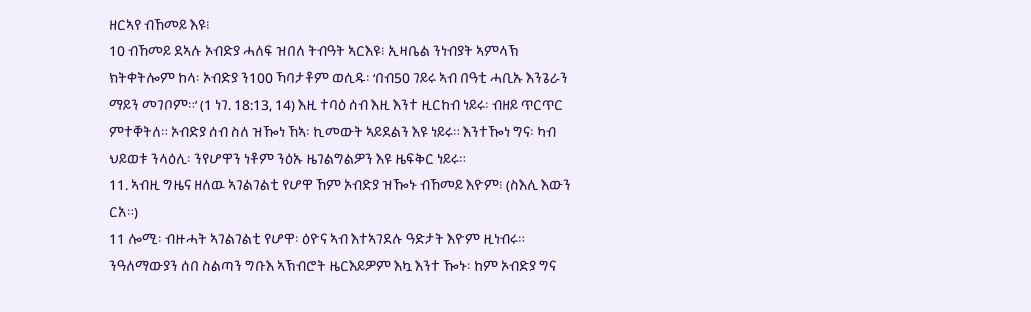ዘርኣየ ብኸመይ እዩ፧
10 ብኸመይ ደኣሉ ኦብድያ ሓለፍ ዝበለ ትብዓት ኣርእዩ፧ ኢዛቤል ንነብያት ኣምላኽ ክትቀትሎም ከላ፡ ኦብድያ ን100 ኻባታቶም ወሲዱ፡ ‘በብ50 ገይሩ ኣብ በዓቲ ሓቢኡ እንጌራን ማይን መገቦም።’ (1 ነገ. 18:13, 14) እዚ ተባዕ ሰብ እዚ እንተ ዚርከብ ነይሩ፡ ብዘይ ጥርጥር ምተቐትለ። ኦብድያ ሰብ ስለ ዝዀነ ኸኣ፡ ኪመውት ኣይደልን እዩ ነይሩ። እንተዀነ ግና፡ ካብ ህይወቱ ንላዕሊ፡ ንየሆዋን ነቶም ንዕኡ ዜገልግልዎን እዩ ዜፍቅር ነይሩ።
11. ኣብዚ ግዜና ዘለዉ ኣገልገልቲ የሆዋ ኸም ኦብድያ ዝዀኑ ብኸመይ እዮም፧ (ስእሊ እውን ርአ።)
11 ሎሚ፡ ብዙሓት ኣገልገልቲ የሆዋ፡ ዕዮና ኣብ እተኣገደሉ ዓድታት እዮም ዚነብሩ። ንዓለማውያን ሰበ ስልጣን ግቡእ ኣኽብሮት ዜርእይዎም እኳ እንተ ዀኑ፡ ከም ኦብድያ ግና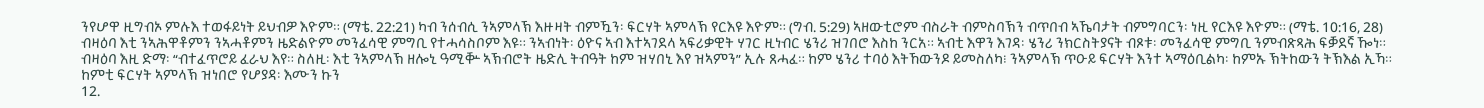ንየሆዋ ዚግብኦ ምሉእ ተወፋይነት ይህብዎ እዮም። (ማቴ. 22:21) ካብ ንሰብሲ ንኣምላኽ እዙዛት ብምዃን፡ ፍርሃት ኣምላኽ የርእዩ እዮም። (ግብ. 5:29) ኣዘውቲሮም ብስራት ብምስባኽን ብጥበብ ኣኼባታት ብምግባርን፡ ነዚ የርእዩ እዮም። (ማቴ. 10:16, 28) ብዛዕባ እቲ ንኣሕዋቶምን ንኣሓቶምን ዜድልዮም መንፈሳዊ ምግቢ የተሓሳስቦም እዩ። ንኣብነት፡ ዕዮና ኣብ እተኣገደላ ኣፍሪቃዊት ሃገር ዚነብር ሄንሪ ዝገበሮ እስከ ንርአ። ኣብቲ እዋን እገዳ፡ ሄንሪ ንክርስትያናት ብጾቱ፡ መንፈሳዊ ምግቢ ንምብጽጻሕ ፍቓደኛ ዀነ። ብዛዕባ እዚ ድማ፡ “ብተፈጥሮይ ፈራህ እየ። ስለዚ፡ እቲ ንኣምላኽ ዘሎኒ ዓሚቝ ኣኽብሮት ዜድሊ ትብዓት ከም ዝሃበኒ እየ ዝኣምን” ኢሉ ጸሓፈ። ከም ሄንሪ ተባዕ እትኸውንዶ ይመስለካ፧ ንኣምላኽ ጥዑይ ፍርሃት እንተ ኣማዕቢልካ፡ ከምኡ ኽትከውን ትኽእል ኢኻ።
ከምቲ ፍርሃት ኣምላኽ ዝነበሮ የሆያዳ፡ እሙን ኩን
12.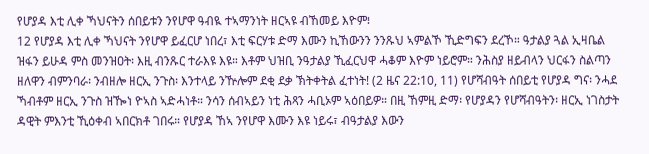የሆያዳ እቲ ሊቀ ኻህናትን ሰበይቱን ንየሆዋ ዓብዪ ተኣማንነት ዘርኣዩ ብኸመይ እዮም፧
12 የሆያዳ እቲ ሊቀ ኻህናት ንየሆዋ ይፈርሆ ነበረ፣ እቲ ፍርሃቱ ድማ እሙን ኪኸውንን ንንጹህ ኣምልኾ ኺድግፍን ደረኾ። ዓታልያ ጓል ኢዛቤል ዝፋን ይሁዳ ምስ መንዝዐት፡ እዚ ብንጹር ተራእዩ እዩ። እቶም ህዝቢ ንዓታልያ ኺፈርህዋ ሓቆም እዮም ነይሮም። ንሕስያ ዘይብላን ህርፋን ስልጣን ዘለዋን ብምንባራ፡ ንብዘሎ ዘርኢ ንጉስ፡ እንተላይ ንዅሎም ደቂ ደቃ ኽትቀትል ፈተነት! (2 ዜና 22:10, 11) የሆሻብዓት ሰበይቲ የሆያዳ ግና፡ ንሓደ ኻብቶም ዘርኢ ንጉስ ዝዀነ ዮኣስ ኣድሓነቶ። ንሳን ሰብኣይን ነቲ ሕጻን ሓቢኦም ኣዕበይዎ። በዚ ኸምዚ ድማ፡ የሆያዳን የሆሻብዓትን፡ ዘርኢ ነገስታት ዳዊት ምእንቲ ኺዕቀብ ኣበርክቶ ገበሩ። የሆያዳ ኸኣ ንየሆዋ እሙን እዩ ነይሩ፣ ብዓታልያ እውን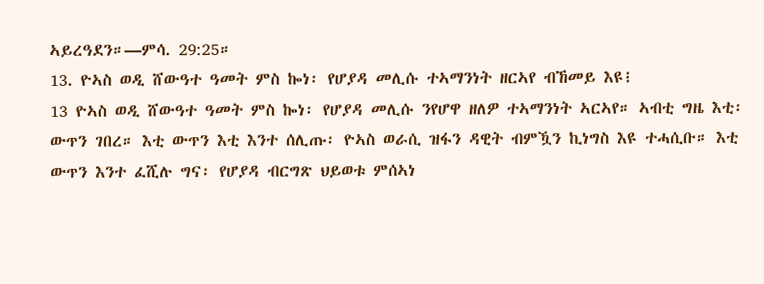ኣይረዓደን።—ምሳ. 29:25።
13. ዮኣስ ወዲ ሸውዓተ ዓመት ምስ ኰነ፡ የሆያዳ መሊሱ ተኣማንነት ዘርኣየ ብኸመይ እዩ፧
13 ዮኣስ ወዲ ሸውዓተ ዓመት ምስ ኰነ፡ የሆያዳ መሊሱ ንየሆዋ ዘለዎ ተኣማንነት ኣርኣየ። ኣብቲ ግዜ እቲ፡ ውጥን ገበረ። እቲ ውጥን እቲ እንተ ሰሊጡ፡ ዮኣስ ወራሲ ዝፋን ዳዊት ብምዃን ኪነግስ እዩ ተሓሲቡ። እቲ ውጥን እንተ ፈሺሉ ግና፡ የሆያዳ ብርግጽ ህይወቱ ምሰኣነ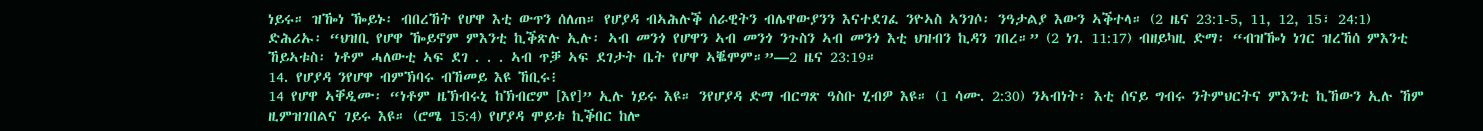ነይሩ። ዝዀነ ዀይኑ፡ ብበረኸት የሆዋ እቲ ውጥን ሰለጠ። የሆያዳ ብኣሕሉቕ ሰራዊትን ብሌዋውያንን እናተደገፈ ንዮኣስ ኣንገሶ፡ ንዓታልያ እውን ኣቕተላ። (2 ዜና 23:1-5, 11, 12, 15፣ 24:1) ድሕሪኡ፡ “ህዝቢ የሆዋ ዀይኖም ምእንቲ ኪቕጽሉ ኢሉ፡ ኣብ መንጎ የሆዋን ኣብ መንጎ ንጉስን ኣብ መንጎ እቲ ህዝብን ኪዳን ገበረ።” (2 ነገ. 11:17) ብዘይካዚ ድማ፡ “ብዝዀነ ነገር ዝረኸሰ ምእንቲ ኸይኣቱስ፡ ነቶም ሓለውቲ ኣፍ ደገ . . . ኣብ ጥቓ ኣፍ ደገታት ቤት የሆዋ ኣቘሞም።”—2 ዜና 23:19።
14. የሆያዳ ንየሆዋ ብምኽባሩ ብኸመይ እዩ ኸቢሩ፧
14 የሆዋ ኣቐዲሙ፡ “ነቶም ዜኽብሩኒ ከኽብሮም [እየ]” ኢሉ ነይሩ እዩ። ንየሆያዳ ድማ ብርግጽ ዓስቡ ሂብዎ እዩ። (1 ሳሙ. 2:30) ንኣብነት፡ እቲ ሰናይ ግብሩ ንትምህርትና ምእንቲ ኪኸውን ኢሉ ኸም ዚምዝገበልና ገይሩ እዩ። (ሮሜ 15:4) የሆያዳ ሞይቱ ኪቕበር ከሎ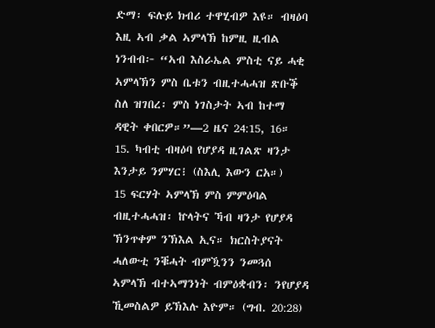ድማ፡ ፍሉይ ክብሪ ተዋሂብዎ እዩ። ብዛዕባ እዚ ኣብ ቃል ኣምላኽ ከምዚ ዚብል ነንብብ፦ “ኣብ እስራኤል ምስቲ ናይ ሓቂ ኣምላኽን ምስ ቤቱን ብዚተሓሓዝ ጽቡቕ ስለ ዝገበረ፡ ምስ ነገስታት ኣብ ከተማ ዳዊት ቀበርዎ።”—2 ዜና 24:15, 16።
15. ካብቲ ብዛዕባ የሆያዳ ዚገልጽ ዛንታ እንታይ ንምሃር፧ (ስእሊ እውን ርአ።)
15 ፍርሃት ኣምላኽ ምስ ምምዕባል ብዚተሓሓዝ፡ ኵላትና ኻብ ዛንታ የሆያዳ ኽንጥቀም ንኽእል ኢና። ክርስትያናት ሓለውቲ ንቑሓት ብምዃንን ንመጓሰ ኣምላኽ ብተኣማንነት ብምዕቋብን፡ ንየሆያዳ ኺመስልዎ ይኽእሉ እዮም። (ግብ. 20:28)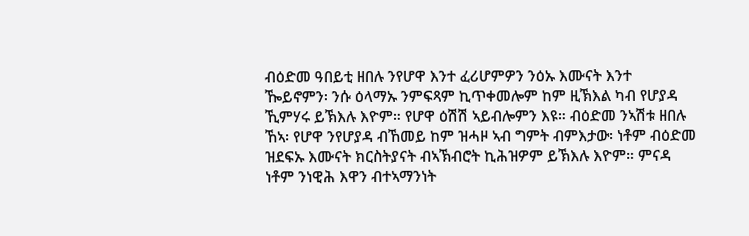ብዕድመ ዓበይቲ ዘበሉ ንየሆዋ እንተ ፈሪሆምዎን ንዕኡ እሙናት እንተ ዀይኖምን፡ ንሱ ዕላማኡ ንምፍጻም ኪጥቀመሎም ከም ዚኽእል ካብ የሆያዳ ኺምሃሩ ይኽእሉ እዮም። የሆዋ ዕሽሽ ኣይብሎምን እዩ። ብዕድመ ንኣሽቱ ዘበሉ ኸኣ፡ የሆዋ ንየሆያዳ ብኸመይ ከም ዝሓዞ ኣብ ግምት ብምእታው፡ ነቶም ብዕድመ ዝደፍኡ እሙናት ክርስትያናት ብኣኽብሮት ኪሕዝዎም ይኽእሉ እዮም። ምናዳ ነቶም ንነዊሕ እዋን ብተኣማንነት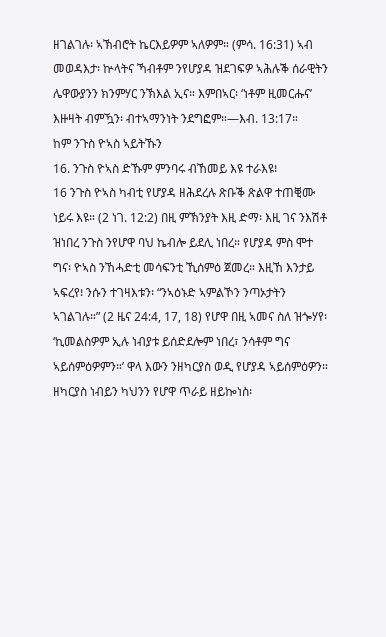ዘገልገሉ፡ ኣኽብሮት ኬርእይዎም ኣለዎም። (ምሳ. 16:31) ኣብ መወዳእታ፡ ኵላትና ኻብቶም ንየሆያዳ ዝደገፍዎ ኣሕሉቕ ሰራዊትን ሌዋውያንን ክንምሃር ንኽእል ኢና። እምበኣር፡ ‘ነቶም ዚመርሑና’ እዙዛት ብምዃን፡ ብተኣማንነት ንደግፎም።—እብ. 13:17።
ከም ንጉስ ዮኣስ ኣይትኹን
16. ንጉስ ዮኣስ ድኹም ምንባሩ ብኸመይ እዩ ተራእዩ፧
16 ንጉስ ዮኣስ ካብቲ የሆያዳ ዘሕደረሉ ጽቡቕ ጽልዋ ተጠቒሙ ነይሩ እዩ። (2 ነገ. 12:2) በዚ ምኽንያት እዚ ድማ፡ እዚ ገና ንእሽቶ ዝነበረ ንጉስ ንየሆዋ ባህ ኬብሎ ይደሊ ነበረ። የሆያዳ ምስ ሞተ ግና፡ ዮኣስ ንኸሓድቲ መሳፍንቲ ኺሰምዕ ጀመረ። እዚኸ እንታይ ኣፍረየ፧ ንሱን ተገዛእቱን፡ “ንኣዕኑድ ኣምልኾን ንጣኦታትን ኣገልገሉ።” (2 ዜና 24:4, 17, 18) የሆዋ በዚ ኣመና ስለ ዝጐሃየ፡ ‘ኪመልስዎም ኢሉ ነብያቱ ይሰድደሎም ነበረ፣ ንሳቶም ግና ኣይሰምዕዎምን።’ ዋላ እውን ንዘካርያስ ወዲ የሆያዳ ኣይሰምዕዎን። ዘካርያስ ነብይን ካህንን የሆዋ ጥራይ ዘይኰነስ፡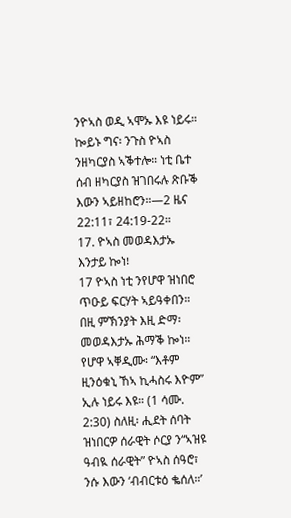ንዮኣስ ወዲ ኣሞኡ እዩ ነይሩ። ኰይኑ ግና፡ ንጉስ ዮኣስ ንዘካርያስ ኣቕተሎ። ነቲ ቤተ ሰብ ዘካርያስ ዝገበሩሉ ጽቡቕ እውን ኣይዘከሮን።—2 ዜና 22:11፣ 24:19-22።
17. ዮኣስ መወዳእታኡ እንታይ ኰነ፧
17 ዮኣስ ነቲ ንየሆዋ ዝነበሮ ጥዑይ ፍርሃት ኣይዓቀበን። በዚ ምኽንያት እዚ ድማ፡ መወዳእታኡ ሕማቕ ኰነ። የሆዋ ኣቐዲሙ፡ “እቶም ዚንዕቁኒ ኸኣ ኪሓስሩ እዮም” ኢሉ ነይሩ እዩ። (1 ሳሙ. 2:30) ስለዚ፡ ሒደት ሰባት ዝነበርዎ ሰራዊት ሶርያ ን“ኣዝዩ ዓብዪ ሰራዊት” ዮኣስ ሰዓሮ፣ ንሱ እውን ‘ብብርቱዕ ቈሰለ።’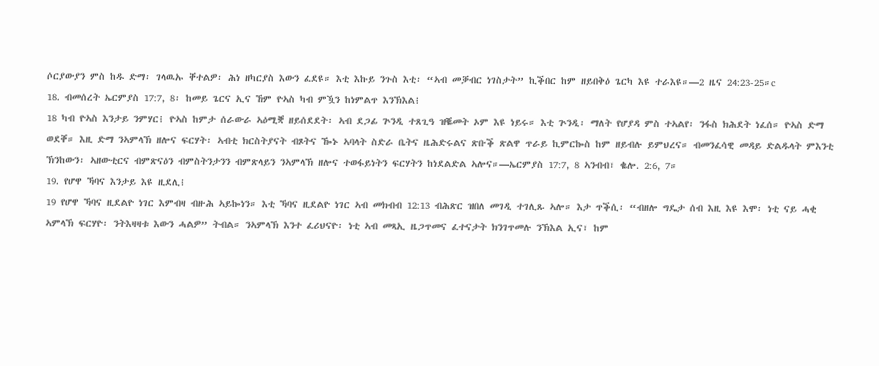ሶርያውያን ምስ ከዱ ድማ፡ ገላዉኡ ቐተልዎ፡ ሕነ ዘካርያስ እውን ፈደዩ። እቲ እኩይ ንጉስ እቲ፡ “ኣብ መቓብር ነገስታት” ኪቕበር ከም ዘይበቅዕ ጌርካ እዩ ተራእዩ።—2 ዜና 24:23-25።c
18. ብመሰረት ኤርምያስ 17:7, 8፡ ከመይ ጌርና ኢና ኸም ዮኣስ ካብ ምዃን ከነምልጥ እንኽእል፧
18 ካብ ዮኣስ እንታይ ንምሃር፧ ዮኣስ ከምታ ሰራውራ ኣዕሚቛ ዘይሰደደት፡ ኣብ ደጋፊ ጕንዲ ተጸጊዓ ዝቘመት ኦም እዩ ነይሩ። እቲ ጕንዲ፡ ማለት የሆያዳ ምስ ተኣልየ፡ ንፋስ ክሕደት ነፈሰ። ዮኣስ ድማ ወደቐ። እዚ ድማ ንኣምላኽ ዘሎና ፍርሃት፡ ኣብቲ ክርስትያናት ብጾትና ዀኑ ኣባላት ስድራ ቤትና ዜሕድሩልና ጽቡቕ ጽልዋ ጥራይ ኪምርኰስ ከም ዘይብሉ ይምህረና። ብመንፈሳዊ መዳይ ድልዱላት ምእንቲ ኽንከውን፡ ኣዘውቲርና ብምጽናዕን ብምስትንታንን ብምጽላይን ንኣምላኽ ዘሎና ተወፋይነትን ፍርሃትን ከነደልድል ኣሎና።—ኤርምያስ 17:7, 8 ኣንብብ፣ ቈሎ. 2:6, 7።
19. የሆዋ ኻባና እንታይ እዩ ዚደሊ፧
19 የሆዋ ኻባና ዚደልዮ ነገር እምብዛ ብዙሕ ኣይኰነን። እቲ ኻባና ዚደልዮ ነገር ኣብ መክብብ 12:13 ብሕጽር ዝበለ መገዲ ተገሊጹ ኣሎ። እታ ጥቕሲ፡ “ብዘሎ ግዴታ ሰብ እዚ እዩ እሞ፡ ነቲ ናይ ሓቂ ኣምላኽ ፍርሃዮ፡ ንትእዛዛቱ እውን ሓልዎ” ትብል። ንኣምላኽ እንተ ፈሪህናዮ፡ ነቲ ኣብ መጻኢ ዜጋጥመና ፈተናታት ክንገጥመሉ ንኽእል ኢና፣ ከም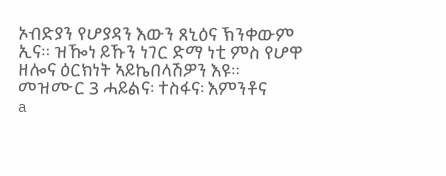ኦብድያን የሆያዳን እውን ጸኒዕና ኽንቀውም ኢና። ዝዀነ ይኹን ነገር ድማ ነቲ ምስ የሆዋ ዘሎና ዕርክነት ኣይኬበላሽዎን እዩ።
መዝሙር 3 ሓይልና፡ ተስፋና፡ እምንቶና
a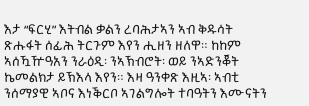እታ “ፍርሂ” እትብል ቃልን ረባሕታኣን ኣብ ቅዱሳት ጽሑፋት ሰፊሕ ትርጉም እየን ሒዘን ዘለዋ። ከከም ኣሰዃዅዓአን ንራዕዲ፡ ንኣኽብሮት፡ ወይ ንኣድንቖት ኬመልክታ ይኽእላ እየን። እዛ ዓንቀጽ እዚኣ፡ ኣብቲ ንሰማያዊ ኣቦና እነቕርቦ ኣገልግሎት ተባዓትን እሙናትን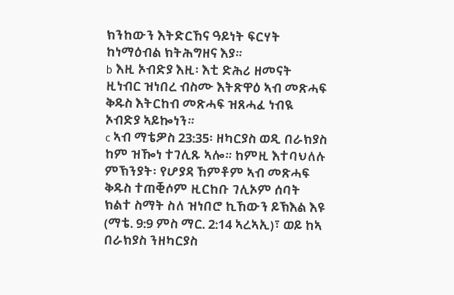ክንከውን እትድርኸና ዓይነት ፍርሃት ከነማዕብል ክትሕግዘና እያ።
b እዚ ኦብድያ እዚ፡ እቲ ድሕሪ ዘመናት ዚነብር ዝነበረ ብስሙ እትጽዋዕ ኣብ መጽሓፍ ቅዱስ እትርከብ መጽሓፍ ዝጸሓፈ ነብዪ ኦብድያ ኣይኰነን።
c ኣብ ማቴዎስ 23:35፡ ዘካርያስ ወዲ በራክያስ ከም ዝዀነ ተገሊጹ ኣሎ። ከምዚ እተባህለሉ ምኽንያት፡ የሆያዳ ኸምቶም ኣብ መጽሓፍ ቅዱስ ተጠቒሶም ዚርከቡ ገሊኦም ሰባት ክልተ ስማት ስለ ዝነበሮ ኪኸውን ይኽእል እዩ (ማቴ. 9:9 ምስ ማር. 2:14 ኣረኣኢ)፣ ወይ ከኣ በራክያስ ንዘካርያስ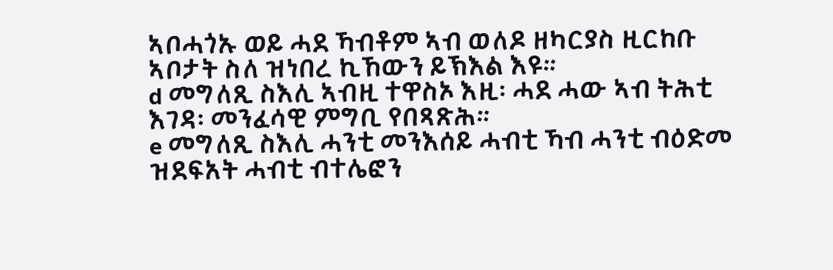ኣቦሓጎኡ ወይ ሓደ ኻብቶም ኣብ ወለዶ ዘካርያስ ዚርከቡ ኣቦታት ስለ ዝነበረ ኪኸውን ይኽእል እዩ።
d መግለጺ ስእሊ ኣብዚ ተዋስኦ እዚ፡ ሓደ ሓው ኣብ ትሕቲ እገዳ፡ መንፈሳዊ ምግቢ የበጻጽሕ።
e መግለጺ ስእሊ ሓንቲ መንእሰይ ሓብቲ ኻብ ሓንቲ ብዕድመ ዝደፍአት ሓብቲ ብተሌፎን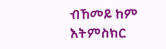ብኸመይ ከም እትምስክር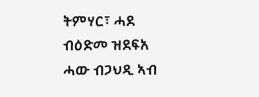ትምሃር፣ ሓደ ብዕድመ ዝደፍአ ሓው ብጋህዲ ኣብ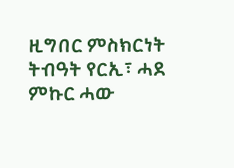ዚግበር ምስክርነት ትብዓት የርኢ፣ ሓደ ምኩር ሓው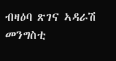ብዛዕባ ጽገና ኣዳራሽ መንግስቲ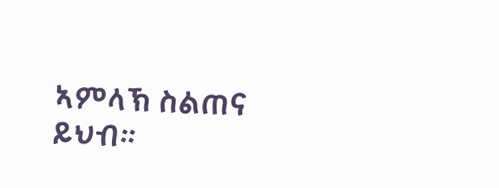ኣምላኽ ስልጠና ይህብ።